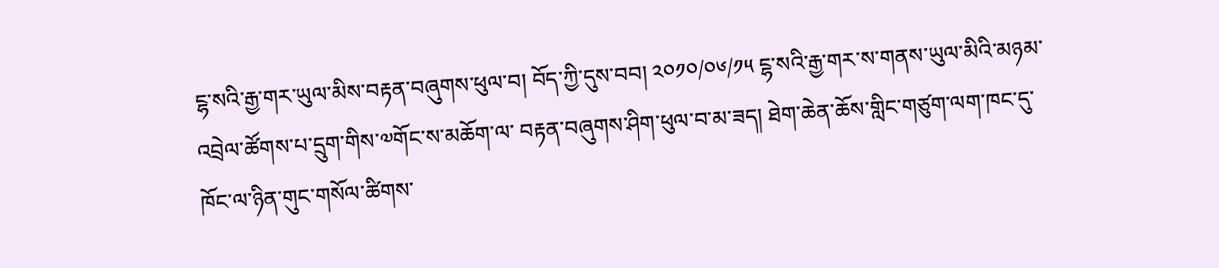ངྷ་སའི་རྒྱ་གར་ཡུལ་མིས་བརྟན་བཞུགས་ཕུལ་བ། བོད་ཀྱི་དུས་བབ། ༢༠༡༠/༠༦/༡༥ ངྷ་སའི་རྒྱ་གར་ས་གནས་ཡུལ་མིའི་མཉམ་འབྲེལ་ཚོགས་པ་དྲུག་གིས་༧གོང་ས་མཆོག་ལ་ བརྟན་བཞུགས་ཤིག་ཕུལ་བ་མ་ཟད། ཐེག་ཆེན་ཆོས་གླིང་གཙུག་ལག་ཁང་དུ་ཁོང་ལ་ཉིན་གུང་གསོལ་ཚིགས་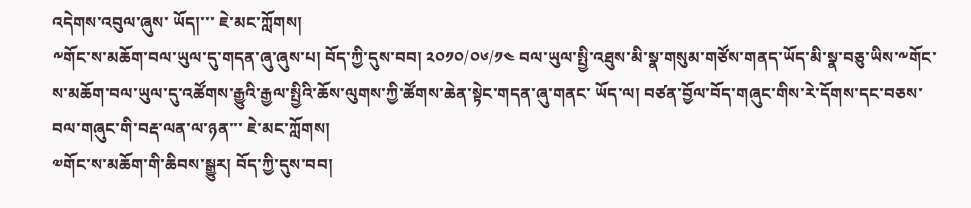འདེགས་འབུལ་ཞུས་ ཡོད།་་་ ཇེ་མང་ཀློགས།
༸གོང་ས་མཆོག་བལ་ཡུལ་དུ་གདན་ཞུ་ཞུས་པ། བོད་ཀྱི་དུས་བབ། ༢༠༡༠/༠༦/༡༤ བལ་ཡུལ་སྤྱི་འཐུས་མི་སྣ་གསུམ་གཙོས་གནད་ཡོད་མི་སྣ་བཅུ་ཡིས་༸གོང་ས་མཆོག་བལ་ཡུལ་དུ་འཚོགས་རྒྱུའི་རྒྱལ་སྤྱིའི་ཆོས་ལུགས་ཀྱི་ཚོགས་ཆེན་སྟེང་གདན་ཞུ་གནང་ ཡོད་ལ། བཙན་བྱོལ་བོད་གཞུང་གིས་རེ་དོགས་དང་བཅས་བལ་གཞུང་གི་བརྡ་ལན་ལ་ཉན་་་ ཇེ་མང་ཀློགས།
༧གོང་ས་མཆོག་གི་ཆིབས་སྒྱུར། བོད་ཀྱི་དུས་བབ།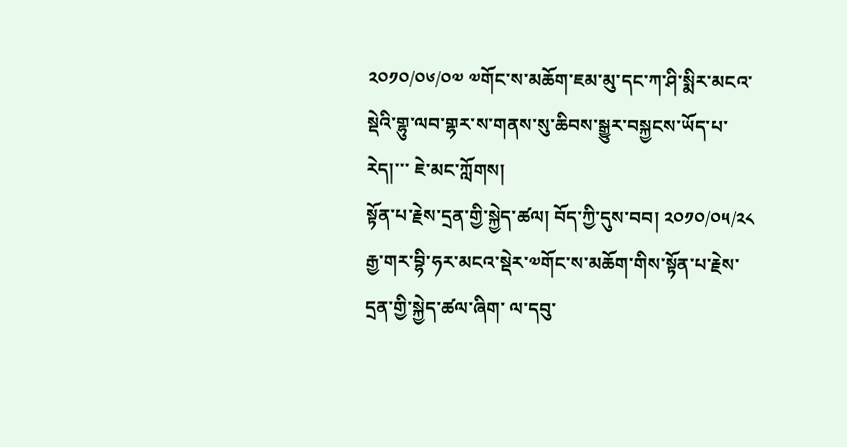༢༠༡༠/༠༦/༠༧ ༧གོང་ས་མཆོག་ཇམ་མུ་དང་ཀ་ཤི་སྨིར་མངའ་སྡེའི་གྷུ་ལབ་གྷར་ས་གནས་སུ་ཆིབས་སྒྱུར་བསྐྱངས་ཡོད་པ་རེད།་་་ ཇེ་མང་ཀློགས།
སྟོན་པ་རྗེས་དྲན་གྱི་སྐྱེད་ཚལ། བོད་ཀྱི་དུས་བབ། ༢༠༡༠/༠༥/༢༨ རྒྱ་གར་བྷི་ཧར་མངའ་སྡེར་༧གོང་ས་མཆོག་གིས་སྟོན་པ་རྗེས་དྲན་གྱི་སྐྱེད་ཚལ་ཞིག་ ལ་དབུ་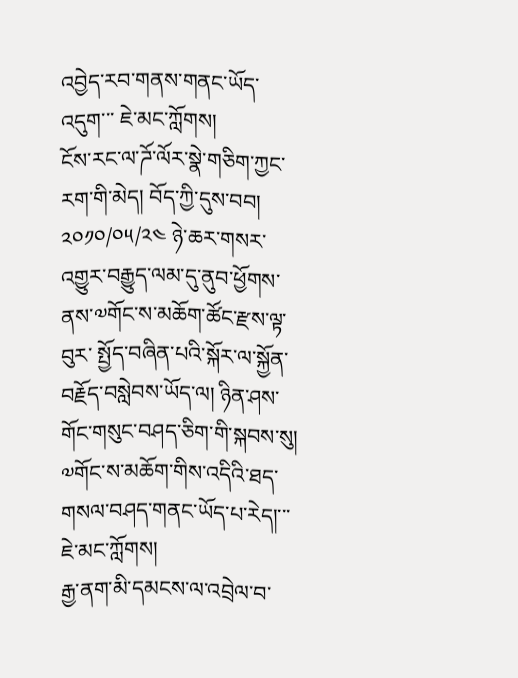འབྱེད་རབ་གནས་གནང་ཡོད་འདུག་་་ ཇེ་མང་ཀློགས།
ངོས་རང་ལ་ཌོ་ལོར་སྣེ་གཅིག་ཀྱང་རག་གི་མེད། བོད་ཀྱི་དུས་བབ། ༢༠༡༠/༠༥/༢༤ ཉེ་ཆར་གསར་འགྱུར་བརྒྱུད་ལམ་དུ་ནུབ་ཕྱོགས་ནས་༧གོང་ས་མཆོག་ཚོང་རྫས་ལྟ་བུར་ སྤྱོད་བཞིན་པའི་སྐོར་ལ་སྐྱོན་བརྗོད་བསླེབས་ཡོད་ལ། ཉིན་ཤས་གོང་གསུང་བཤད་ཅིག་གི་སྐབས་སུ། ༧གོང་ས་མཆོག་གིས་འདིའི་ཐད་གསལ་བཤད་གནང་ཡོད་པ་རེད།་་་ ཇེ་མང་ཀློགས།
རྒྱ་ནག་མི་དམངས་ལ་འབྲེལ་བ་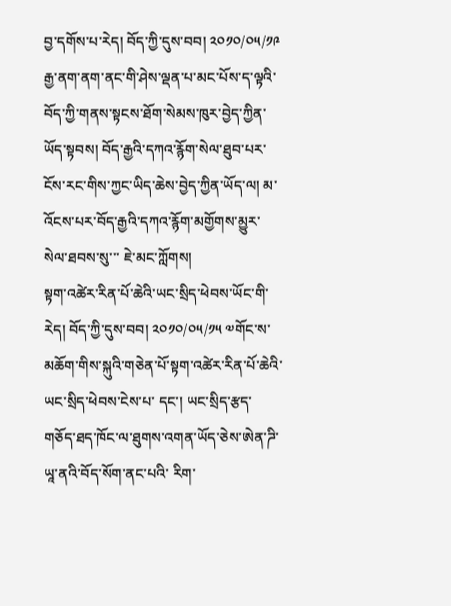བྱ་དགོས་པ་རེད། བོད་ཀྱི་དུས་བབ། ༢༠༡༠/༠༥/༡༩ རྒྱ་ནག་ནག་ནང་གི་ཤེས་ལྡན་པ་མང་པོས་ད་ལྟའི་བོད་ཀྱི་གནས་སྟངས་ཐོག་སེམས་ཁུར་བྱེད་ཀྱིན་ཡོད་སྟབས། བོད་རྒྱའི་དཀའ་རྙོག་སེལ་ཐུབ་པར་ངོས་རང་གིས་ཀྱང་ཡིད་ཆེས་བྱེད་ཀྱིན་ཡོད་ལ། མ་འོངས་པར་བོད་རྒྱའི་དཀའ་རྙོག་མགྱོགས་མྱུར་སེལ་ཐབས་སུ་་་ ཇེ་མང་ཀློགས།
སྟག་འཚེར་རིན་པོ་ཆེའི་ཡང་སྲིད་ཕེབས་ཡོང་གི་རེད། བོད་ཀྱི་དུས་བབ། ༢༠༡༠/༠༥/༡༥ ༧གོང་ས་མཆོག་གིས་སྐུའི་གཅེན་པོ་སྟག་འཚེར་རིན་པོ་ཆེའི་ཡང་སྲིད་ཕེབས་ངེས་པ་ དང་། ཡང་སྲིད་རྩད་གཅོད་ཐད་ཁོང་ལ་ཐུགས་འགན་ཡོད་ཅེས་ཨེན་ཌི་ཡཱ་ནའི་བོད་སོག་ནང་པའི་ རིག་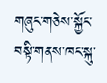གཞུང་གཅེས་སྐྱོང་བསྟི་གནས་ཁང་སྐུ་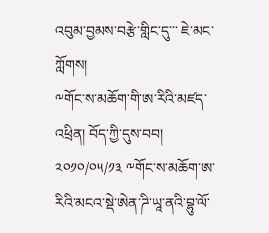འབུམ་བྱམས་བརྩེ་གླིང་དུ་་་ ཇེ་མང་ཀློགས།
༸གོང་ས་མཆོག་གི་ཨ་རིའི་མཛད་འཕྲིན། བོད་ཀྱི་དུས་བབ། ༢༠༡༠/༠༥/༡༣ ༸གོང་ས་མཆོག་ཨ་རིའི་མངའ་སྡེ་ཨེན་ཌི་ཡཱ་ནའི་བྷུ་ལོ་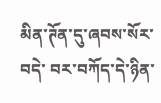མིན་ཊོན་དུ་ཞབས་སོར་བདེ་ བར་བཀོད་དེ་ཉིན་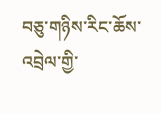བཅུ་གཉིས་རིང་ཆོས་འབྲེལ་གྱི་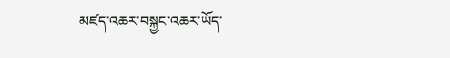མཛད་འཆར་བསྐྱང་འཆར་ཡོད་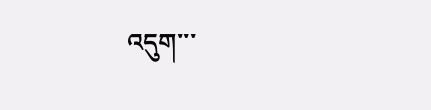འདུག་་་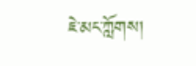ཇེ་མང་ཀློགས།